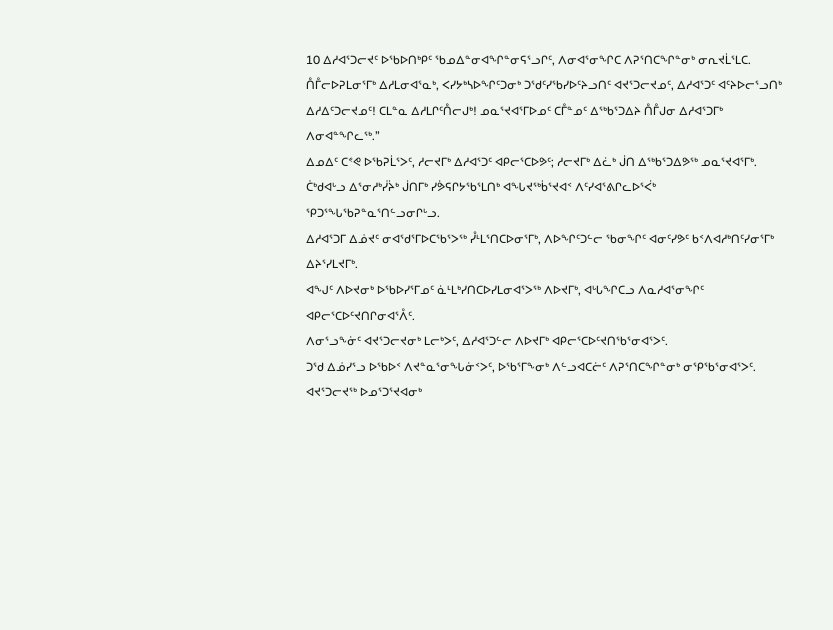10 ᐃᓱᐊᕐᑐᓕᔪᑦ ᐅᖃᐅᑎᒃᑭᑦ ᖃᓄᐃᓐᓂᐊᖏᓐᓂᕋᕐᓗᒋᑦ, ᐱᓂᐊᕐᓂᖏᑕ ᐱᕈᕐᑎᑕᖏᓐᓂᒃ ᓂᕆᔪᒫᕐᒪᑕ.
ᑍᒤᓕᐅᕈᒪᓂᕐᒥᒃ ᐃᓱᒪᓂᐊᕐᓇᒃ, ᐸᓯᔭᒃᓴᐅᖏᑦᑐᓂᒃ ᑐᖁᑦᓯᖃᓯᐅᑦᔨᓗᑎᑦ ᐊᔪᕐᑐᓕᔪᓄᑦ, ᐃᓱᐊᕐᑐᑦ ᐊᑦᔨᐅᓕᕐᓗᑎᒃ ᐃᓱᐃᑦᑐᓕᔪᓄᑦ! ᑕᒪᓐᓇ ᐃᓱᒪᒋᑦᑍᓕᒍᒃ! ᓄᓇᕐᔪᐊᕐᒥᐅᓄᑦ ᑕᒤᓐᓄᑦ ᐃᖅᑲᕐᑐᐃᔨ ᑍᒤᒍᓂ ᐃᓱᐊᕐᑐᒥᒃ ᐱᓂᐊᓐᖏᓚᖅ.”
ᐃᓄᐃᑦ ᑕᕝᕙ ᐅᖃᕈᒫᕐᐳᑦ, ᓱᓕᔪᒥᒃ ᐃᓱᐊᕐᑐᑦ ᐊᑭᓕᕐᑕᐅᕗᑦ; ᓱᓕᔪᒥᒃ ᐃᓛᒃ ᒎᑎ ᐃᖅᑲᕐᑐᐃᕗᖅ ᓄᓇᕐᔪᐊᕐᒥᒃ.
ᑖᒃᑯᐊᒡᓗ ᐃᕐᓂᓱᒃᓰᔩᒃ ᒎᑎᒥᒃ ᓯᕘᕋᒋᔭᖃᕐᒪᑎᒃ ᐊᖓᔪᖅᑳᕐᔪᐊᑉ ᐱᑦᓯᐊᕐᕕᒋᓚᐅᕐᐹᒃ ᕿᑐᕐᖓᖃᕈᓐᓇᕐᑎᓪᓗᓂᒋᒡᓗ.
ᐃᓱᐊᕐᑐᒥ ᐃᓅᔪᑦ ᓂᐊᖁᕐᒥᐅᑕᖃᕐᐳᖅ ᓮᒻᒪᕐᑎᑕᐅᓂᕐᒥᒃ, ᐱᐅᖏᑦᑐᓪᓕ ᖃᓂᖏᑦ ᐊᓂᑦᓯᕗᑦ ᑲᑉᐱᐊᓱᒃᑎᑦᓯᓂᕐᒥᒃ ᐃᔨᕐᓯᒪᔪᒥᒃ.
ᐊᖑᑦ ᐱᐅᔪᓂᒃ ᐅᖃᐅᓯᕐᒥᓄᑦ ᓈᒻᒪᒃᓯᑎᑕᐅᓯᒪᓂᐊᕐᐳᖅ ᐱᐅᔪᒥᒃ, ᐊᒡᒐᖏᑕᓗ ᐱᓇᓱᐊᕐᓂᖏᑦ ᐊᑭᓕᕐᑕᐅᑦᔪᑎᒋᓂᐊᕐᐰᑦ.
ᐱᓂᕐᓗᖕᓃᑦ ᐊᔪᕐᑐᓕᔪᓂᒃ ᒪᓕᒃᐳᑦ, ᐃᓱᐊᕐᑐᓪᓕ ᐱᐅᔪᒥᒃ ᐊᑭᓕᕐᑕᐅᑦᔪᑎᖃᕐᓂᐊᕐᐳᑦ.
ᑐᖁ ᐃᓅᓯᕐᓗ ᐅᖃᐅᑉ ᐱᔪᓐᓇᕐᓂᖓᓃᑉᐳᑦ, ᐅᖃᕐᒥᖕᓂᒃ ᐱᓪᓗᐊᑕᓖᑦ ᐱᕈᕐᑎᑕᖏᓐᓂᒃ ᓂᕿᖃᕐᓂᐊᕐᐳᑦ.
ᐊᔪᕐᑐᓕᔪᖅ ᐅᓄᕐᑐᕐᔪᐊᓂᒃ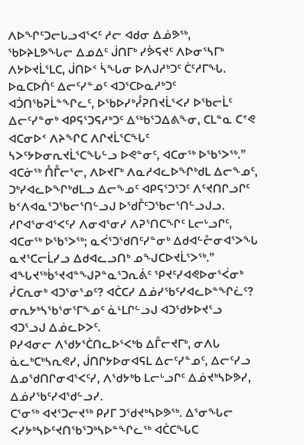ᐱᐅᖏᑦᑐᓕᒐᓗᐊᕐᐸᑦ ᓱᓕ ᐊᑯᓂ ᐃᓅᕗᖅ, ᖃᐅᔨᒪᕗᖓᓕ ᐃᓄᐃᑦ ᒎᑎᒥᒃ ᓯᕘᕋᔪᑦ ᐱᐅᓂᕐᓴᒥᒃ ᐱᔭᐅᔪᒫᕐᒪᑕ, ᒎᑎᐅᑉ ᓵᖓᓂ ᐅᐱᒍᓱᒃᑐᑦ ᑖᑦᓱᒥᖓ.
ᐅᓇᑕᐅᑏᑦ ᐃᓕᑦᓯᓐᓄᑦ ᐊᑐᕐᑕᐅᓇᓱᒃᑐᑦ ᐊᑑᑎᖃᕈᒫᓐᖏᓚᑦ, ᐅᖃᐅᓯᒃᓮᕈᑎᔪᒫᕐᐸᓯ ᐅᖃᓕᒫᑦ ᐃᓕᑦᓯᓐᓂᒃ ᐊᑭᕋᕐᑐᕋᓱᒃᑐᑦ ᐃᖅᑲᕐᑐᐃᕕᖕᓂ, ᑕᒪᓐᓇ ᑕᕝᕙ ᐊᑕᓂᐅᑉ ᐱᔨᖏᑕ ᐱᒋᔪᒫᕐᑕᖓᑦ ᓴᐳᑦᔭᐅᓂᕆᔪᒫᕐᑕᖓᓪᓗ ᐅᕙᓐᓂᑦ, ᐊᑕᓂᖅ ᐅᖃᕐᐳᖅ.”
ᐊᑕᓃᖅ ᑍᒤᓕᕐᓕ, ᐱᐅᔪᒥᒃ ᐱᓇᓱᐊᓚᐅᖏᒃᑯᒪ ᐃᓕᖕᓄᑦ, ᑐᒃᓯᐊᓚᐅᖏᒃᑯᒪᓗ ᐃᓕᖕᓄᑦ ᐊᑭᕋᕐᑐᕐᑐᑦ ᐱᑦᔪᑎᒋᓗᒋᑦ ᑲᑉᐱᐊᓇᕐᑐᖃᓕᕐᑎᓪᓗᒍ ᐅᖁᒤᑦᑐᖃᓕᕐᑎᓪᓗᒍᓗ.
ᓱᒋᐊᕐᓂᐊᕐᐸᑦᓯ ᐱᓂᐊᕐᓂᓯ ᐱᕈᕐᑎᑕᖏᑦ ᒪᓕᒡᓗᒋᑦ, ᐊᑕᓂᖅ ᐅᖃᕐᐳᖅ; ᓇᐹᕐᑐᖁᑎᑦᓯᓐᓂᒃ ᐃᑯᐊᓪᓔᓂᐊᕐᐳᖓ ᓇᔪᕐᑕᓕᒫᓯᓗ ᐃᑯᐊᓚᓗᑎᒃ ᓄᖑᑕᐅᔪᒫᕐᐳᖅ.”
ᐊᖓᔪᖅᑳᕐᔪᐊᓐᖑᕈᓐᓇᕐᑐᕆᕖᑦ ᕿᔪᑦᓯᐊᕙᐅᓂᕐᐹᓂᒃ ᓰᑕᕆᓂᒃ ᐊᑐᕐᓂᕐᓄᑦ? ᐊᑖᑕᓯ ᐃᓅᓯᖃᑦᓯᐊᓚᐅᓐᖏᓛᑦ? ᓂᕆᔭᒃᓴᖃᕐᓂᕐᒥᖕᓄᑦ ᓈᒻᒪᒋᓪᓗᒍ ᐊᑐᖁᔭᐅᔪᕐᓗ ᐊᑐᕐᓗᒍ ᐃᓅᓚᐅᐳᑦ.
ᑭᓯᐊᓂᓕ ᐱᖁᔭᕐᑖᑎᓚᐅᕐᐸᒃᑲ ᐃᒤᓕᔪᒥᒃ, ᓂᐱᒐ ᓈᓚᒃᑕᒃᓴᕆᕙᓯ, ᒎᑎᒋᔭᐅᓂᐊᕋᒪ ᐃᓕᑦᓯᓐᓄᑦ, ᐃᓕᑦᓯᓗ ᐃᓄᖁᑎᒋᓂᐊᕐᐸᑦᓯ, ᐱᖁᔭᒃᑲ ᒪᓕᒡᓗᒋᑦ ᐃᓅᔪᒃᓴᐅᕗᓯ, ᐃᓅᓯᖃᑦᓯᐊᖁᓪᓗᓯ.
ᑕᕐᓂᖅ ᐊᔪᕐᑐᓕᔪᖅ ᑭᓯᒥ ᑐᖁᔪᒃᓴᐅᕗᖅ. ᐃᕐᓂᖓᓕ ᐸᓯᔭᒃᓴᐅᑦᔪᑎᖃᕐᑐᒃᓴᐅᓐᖏᓚᖅ ᐊᑖᑕᖓᑕ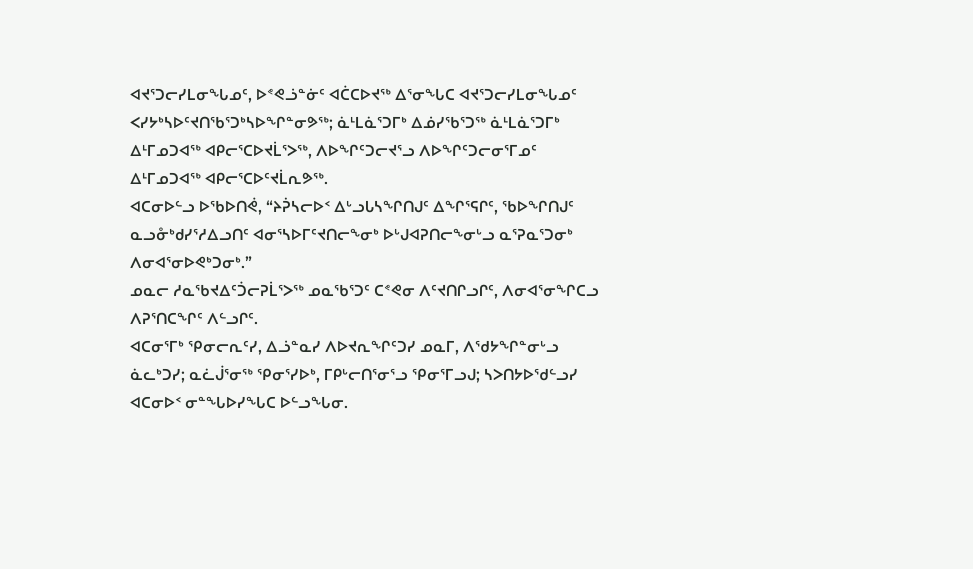ᐊᔪᕐᑐᓕᓯᒪᓂᖓᓄᑦ, ᐅᕝᕙᓘᓐᓃᑦ ᐊᑖᑕᐅᔪᖅ ᐃᕐᓂᖓᑕ ᐊᔪᕐᑐᓕᓯᒪᓂᖓᓄᑦ ᐸᓯᔭᒃᓴᐅᑦᔪᑎᖃᕐᑐᒃᓴᐅᖏᓐᓂᕗᖅ; ᓈᒻᒪᓈᕐᑐᒥᒃ ᐃᓅᓯᖃᕐᑐᖅ ᓈᒻᒪᓈᕐᑐᒥᒃ ᐃᒻᒥᓄᑐᐊᖅ ᐊᑭᓕᕐᑕᐅᔪᒫᕐᐳᖅ, ᐱᐅᖏᑦᑐᓕᔪᕐᓗ ᐱᐅᖏᑦᑐᓕᓂᕐᒥᓄᑦ ᐃᒻᒥᓄᑐᐊᖅ ᐊᑭᓕᕐᑕᐅᑦᔪᒫᕆᕗᖅ.
ᐊᑕᓂᐅᓪᓗ ᐅᖃᐅᑎᕚ, “ᔨᕉᓴᓕᐅᑉ ᐃᒡᓗᒐᓴᖏᑎᒍᑦ ᐃᖏᕐᕋᒋᑦ, ᖃᐅᖏᑎᒍᑦ ᓇᓗᓁᒃᑯᓯᕐᓱᐃᓗᑎᑦ ᐊᓂᕐᓴᐅᒥᑦᔪᑎᓕᖕᓂᒃ ᐅᒡᒍᐊᕈᑎᓕᖕᓂᒡᓗ ᓇᕐᕈᓇᕐᑐᓂᒃ ᐱᓂᐊᕐᓂᐅᕙᒃᑐᓂᒃ.”
ᓄᓇᓕ ᓱᓇᖃᔪᐃᑦᑑᓕᕈᒫᕐᐳᖅ ᓄᓇᖃᕐᑐᑦ ᑕᕝᕙᓂ ᐱᑦᔪᑎᒋᓗᒋᑦ, ᐱᓂᐊᕐᓂᖏᑕᓗ ᐱᕈᕐᑎᑕᖏᑦ ᐱᓪᓗᒋᑦ.
ᐊᑕᓂᕐᒥᒃ ᕿᓂᓕᕆᑦᓯ, ᐃᓘᓐᓇᓯ ᐱᐅᔪᕆᖏᑦᑐᓯ ᓄᓇᒥ, ᐱᖁᔭᖏᓐᓂᒡᓗ ᓈᓚᒃᑐᓯ; ᓇᓛᒎᕐᓂᖅ ᕿᓂᕐᓯᐅᒃ, ᒥᑭᒡᓕᑎᕐᓂᕐᓗ ᕿᓂᕐᒥᓗᒍ; ᓴᐳᑎᔭᐅᖁᓪᓗᓯ ᐊᑕᓂᐅᑉ ᓂᓐᖓᐅᓯᖓᑕ ᐅᓪᓗᖓᓂ.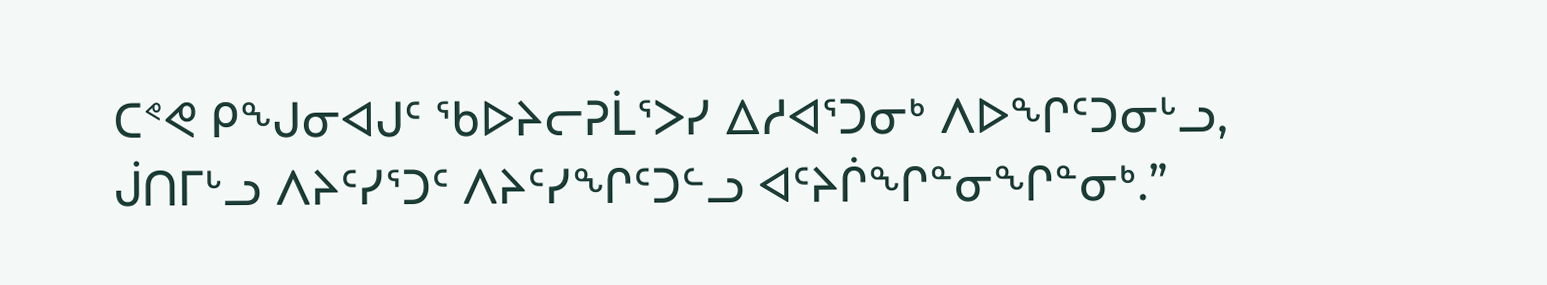ᑕᕝᕙ ᑭᖑᓂᐊᒍᑦ ᖃᐅᔨᓕᕈᒫᕐᐳᓯ ᐃᓱᐊᕐᑐᓂᒃ ᐱᐅᖏᑦᑐᓂᒡᓗ, ᒎᑎᒥᒡᓗ ᐱᔨᑦᓯᕐᑐᑦ ᐱᔨᑦᓯᖏᑦᑐᓪᓗ ᐊᑦᔨᒌᖏᓐᓂᖏᓐᓂᒃ.”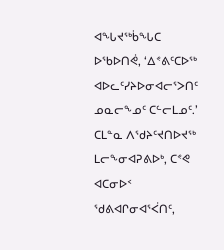ᐊᖓᔪᖅᑳᖓᑕ ᐅᖃᐅᑎᕚ, ‘ᐃᕝᕕᑦᑕᐅᖅ ᐊᐅᓚᑦᓯᔨᐅᓂᐊᓕᕐᐳᑎᑦ ᓄᓇᓕᖕᓄᑦ ᑕᓪᓕᒪᓄᑦ.’
ᑕᒪᓐᓇ ᐱᖁᔨᑦᔪᑎᐅᔪᖅ ᒪᓕᖕᓂᐊᕈᕕᐅᒃ, ᑕᕝᕙ ᐊᑕᓂᐅᑉ ᖁᕕᐊᒋᓂᐊᕐᐹᑎᑦ,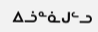ᐃᓘᓐᓈᒍᓪᓗ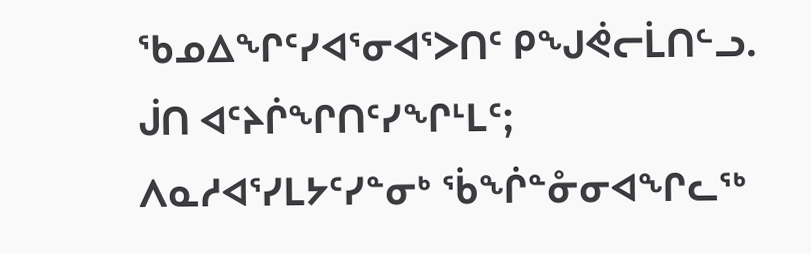ᖃᓄᐃᖏᑦᓯᐊᕐᓂᐊᕐᐳᑎᑦ ᑭᖑᕚᓕᒫᑎᓪᓗ.
ᒎᑎ ᐊᑦᔨᒌᖏᑎᑦᓯᖏᒻᒪᑦ; ᐱᓇᓱᐊᕐᓯᒪᔭᑦᓯᓐᓂᒃ ᖄᖐᓐᓁᓂᐊᖏᓚᖅ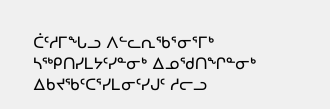ᑖᑦᓱᒥᖓᓗ ᐱᓪᓚᕆᖃᕐᓂᕐᒥᒃ ᓴᖅᑭᑎᓯᒪᔭᑦᓯᓐᓂᒃ ᐃᓄᖁᑎᖏᓐᓂᒃ ᐃᑲᔪᖃᑦᑕᕐᓯᒪᓂᑦᓯᒍᑦ ᓱᓕᓗ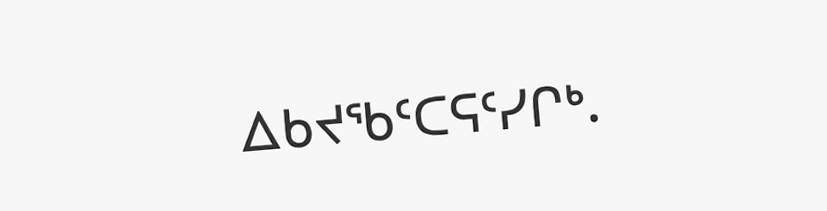ᐃᑲᔪᖃᑦᑕᕋᑦᓯᒋᒃ.